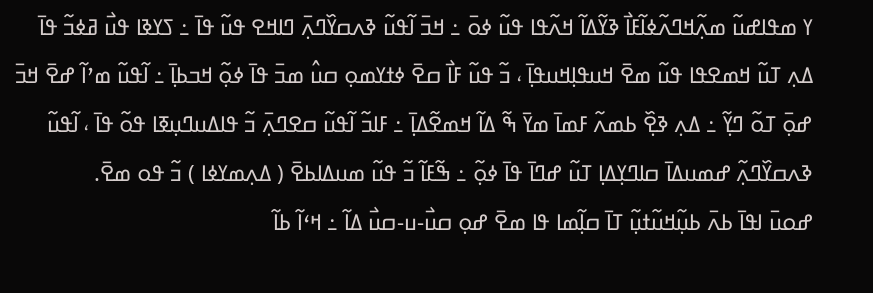ߌ ߘߟߊߝߎ߬ ߘߍ߲߬ߞߣߍ߬ߦߊ߬ߓߊ߯ ߢߌ߬ߡߊ߬ ߞߍ߬ߟߊ ߟߎ߬ ߦߋ߫ ߸ ߞߏ߫ ߊ߬ߟߎ߬ ߢߍߛߌ߰ߣߍ߲߫ ߣߊߞߐ ߟߎ߬ ߟߊ߫ ߸ ߖߌߢߊ ߟߎ߯ ߥߦߏ߬ ߟߊ߫ ߡߍ߲ ߠߎ߬ ߞߘߐߟߊ ߟߎ߬ ߘߐ߫ ߞߎߟߊ߲ߞߎߟߊ߲߫ ، ߏ߬ ߟߎ߬ ߓߊ߯ ߛߐ߫ ߦߙߌߘߋ߲ ߛߎ߮ ߘߏ߫ ߟߊ߫ ߦߋ߲߬ ߞߏߕߊ߲߫ ߸ ߊ߬ߟߎ߬ ߘߴߊ߬ ߝߐ߫ ߞߏ߫ ߝߋ߲߫ ߠߋ߬ ߣߌ߲߬ ߸ ߡߍ߲ ߢߐ߲߰ ߕߘߍ߬ ߓߘߊ߫ ߘߌ߫ ߒ߬ ߡߊ߬ ߞߘߐ߬ߡߊ߲߫ ߸ ߓߊߏ߬ ߊ߬ߟߎ߬ ߛߐߣߍ߲߫ ߏ߬ ߟߊߡߎߣߎ߲ߧߊ ߟߋ߬ ߟߊ߫ ، ߊ߬ߟߎ߬ ߢߍߛߌ߰ߣߍ߲߬ ߝߘߎߡߊ߫ ߛߊߣߌ߲ߡߊ߲ ߠߎ߬ ߝߣߊ߫ ߟߊ߫ ߦߋ߲߬ ߸ ߒ߬ߓߊ߬ ߏ߬ ߟߎ߬ ߘߎߡߊߕߐ߫ ( ߡߍ߲ߘߌߦߊ ) ߏ߬ ߟߋ ߘߐ߫.
ߝߋߎ߫ ߊߟߊ߫ ߕߍ߫ ߕߎ߲߬ߞߎ߬ߙߎ߲߬ ߠߊ߫ ߛߊ߲߬ߘߊ ߟߊ ߘߐ߫ ߝߋ߲ ߛߎ߯-ߎ-ߛߎ߯ ߡߊ߬ ߸ ߞߵߊ߬ ߕߊ߬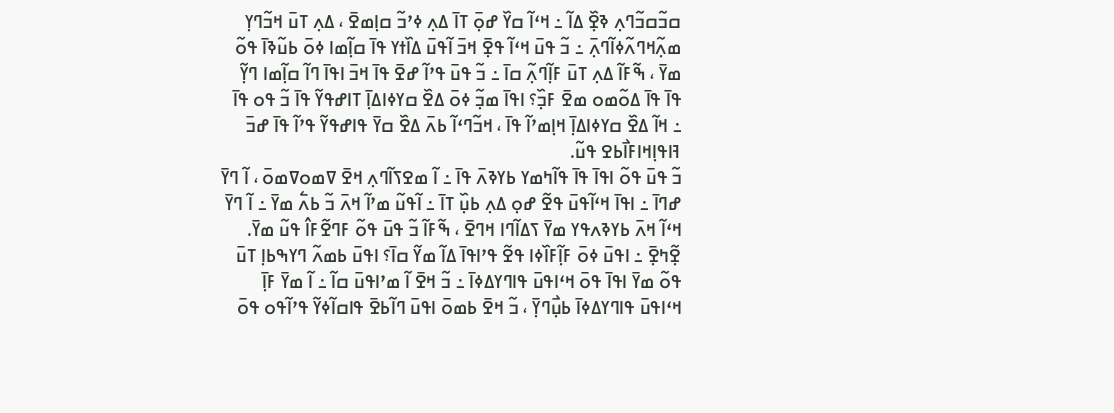ߛߏ߬ߛߏ߬ߣߍ߲ ߢߐ߲߰ ߡߊ߬ ߸ ߞߵߊ߬ ߛߌ߰ ߝߋ߲߫ ߠߊ߫ ߡߍ߲ ߦߴߏ߬ ߛߊ߲ߘߐ߫ ، ߡߍ߲ ߠߎ߫ ߞߏ߬ߣߌ߲ ߘߍ߲߬ߞߣߍ߬ߦߊ߬ߣߍ߲߫ ߸ ߏ߬ ߟߎ߫ ߞߵߊ߬ ߟߐ߲߫ ߞߏ߫ ߊ߬ߟߎ߫ ߡߊ߰ߙߌ ߟߊ߫ ߛߊ߲߬ߘߊ ߦߋ߫ ߕߎ߬ߢߊ߫ ߟߋ߬ ߘߌ߫ ، ߒ߬ߓߊ߬ ߡߍ߲ ߠߎ߫ ߓߊ߲߬ߣߍ߲߬ ߛߊ߫ ߸ ߏ߬ ߟߎ߫ ߟߴߊ߬ ߝߐ߫ ߟߊ߫ ߞߏ߫ ߊߟߊ߫ ߣߊ߬ ߛߊ߲߬ߘߊ ߣߌ߲߬ ߟߊ߫ ߟߊ߫ ߡߋ߬ߘߋ ߘߐ߫ ߓߏ߲߰؟ ߊߟߊ߫ ߘߏ߲߬ ߦߋ߫ ߡߐ߰ ߛߌߦߊߡߊ߲߫ ߠߊߝߟߌ߬ ߟߊ߫ ߏ߬ ߟߋ ߟߊ߫ ߸ ߞߊ߬ ߡߐ߰ ߛߌߦߊߡߊ߲߫ ߞߊ߲ߘߴߊ߬ ߟߊ߫ ، ߞߏ߬ߣߵߊ߬ ߕߍ߫ ߡߐ߰ ߛߌ߫ ߟߊߝߟߌ߬ ߟߴߊ߬ ߟߊ߫ ߝߏ߫ ߔߊߟߊ߲ߞߊߓߊ߯ߕߐ ߟߎ߬.
ߏ߬ ߟߎ߫ ߟߋ߬ ߊߟߊ߫ ߟߊ߫ ߟߊ߬ߤߘߌ ߕߌߢߍ߫ ߟߊ߫ ߸ ߊ߬ ߘߐߖߊ߬ߣߍ߲ ߞߐ߫ ߜߘߋߜߘߋ߫ ، ߊ߬ ߣߌ߫ ߝߣߊ߫ ߸ ߊߟߊ߫ ߞߵߊ߬ߟߎ߫ ߟߐ߬ ߝߋ߲ ߡߍ߲ ߕߎ߲߰ ߠߊ߫ ߸ ߊ߬ߟߎ߬ ߘߴߊ߬ ߞߍ߫ ߏ߬ ߕߍ߱ ߘߌ߫ ߸ ߊ߬ ߣߌ߫ ߞߵߊ߬ ߞߍ߫ ߕߌߢߍߟߌ ߘߌ߫ ߖߡߊ߬ߣߊ ߞߣߐ߫ ، ߒ߬ߓߊ߬ ߏ߬ ߟߎ߫ ߟߋ߬ ߓߣߐ߬ߓߊ߮ ߟߎ߬ ߘߌ߫.
ߐ߲߬ߤߐ߲߫ ߸ ߊߟߎ߫ ߦߋ߫ ߓߊ߲߬ߓߊ߰ߦߊ ߟߐ߬ ߟߴߊߟߊ߫ ߡߊ߬ ߘߌ߬ ߛߊ߫؟ ߊߟߎ߫ ߕߘߍ߬ ߣߌߒߕߊ߲ ߠߎ߫ ߟߋ߬ ߘߌ߫ ߊߟߊ߫ ߟߋ߫ ߞߵߊߟߎ߫ ߟߊߣߌߡߦߊ߫ ߸ ߏ߬ ߞߐ߫ ߊ߬ ߘߴߊߟߎ߫ ߛߊ߬ ߸ ߊ߬ ߘߌ߫ ߓߊ߲߫ ߞߵߊߟߎ߫ ߟߊߣߌߡߦߊ߫ ߕߎ߲߯ߣߌ߲߫ ، ߏ߬ ߞߐ߫ ߕߘߋ߫ ߊߟߎ߫ ߣߊ߬ߕߐ߫ ߟߊߛߊ߬ߦߌ߬ ߟߴߊ߬ߟߋ ߟߋ߫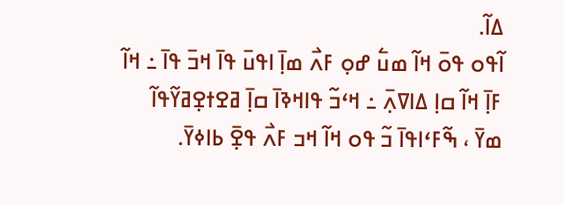ߡߊ߬.
ߊ߬ߟߋ ߟߋ߫ ߞߊ߬ ߘߎ߱ ߝߋ߲ ߓߍ߯ ߘߊ߲߫ ߊߟߎ߫ ߟߊ߫ ߞߏ߫ ߟߊ߫ ߸ ߞߊ߬ ߓߊ߲߫ ߞߊ߬ ߛߊ߲ ߡߊߜߍ߲߫ ߸ ߞߵߏ߬ ߟߊߞߢߊ߫ ߛߊ߲߫ ߥߐߙߐ߲ߥߌ߬ߟߊ߬ ߘߌ߫ ، ߒ߬ߓߵߊߟߊ߫ ߏ߬ ߟߋ ߞߊ߬ ߞߏ ߓߍ߯ ߟߐ߲߫ ߕߊߦߌ߫.